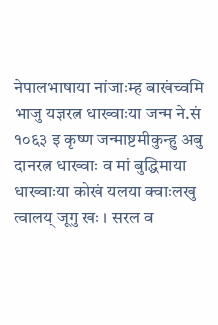नेपालभाषाया नांजाःम्ह बाखंच्वमि भाजु यज्ञरत्न धाख्वाःया जन्म ने.सं १०६३ इ कृष्ण जन्माष्टमीकुन्हु अबु दानरत्न धाख्वाः व मां बुद्धिमाया धाख्वाःया कोखं यलया क्वाःलखु त्वालय् जूगु खः । सरल व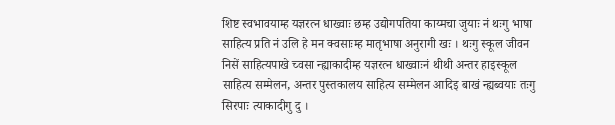शिष्ट स्वभावयाम्ह यज्ञरत्न धाख्वाः छम्ह उद्योगपतिया काय्मचा जुयाः नं थःगु भाषा साहित्य प्रति नं उलि हे मन क्वसाःम्ह मातृभाषा अनुरागी खः । थःगु स्कूल जीवन निसें साहित्यपाखे च्वसा न्ह्याकादीम्ह यज्ञरत्न धाख्वाःनं थीथी अन्तर हाइस्कूल साहित्य सम्मेलन, अन्तर पुस्तकालय साहित्य सम्मेलन आदिइ बाखं न्ह्यब्वयाः तःगु सिरपाः त्याकादीगु दु ।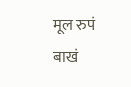मूल रुपं बाखं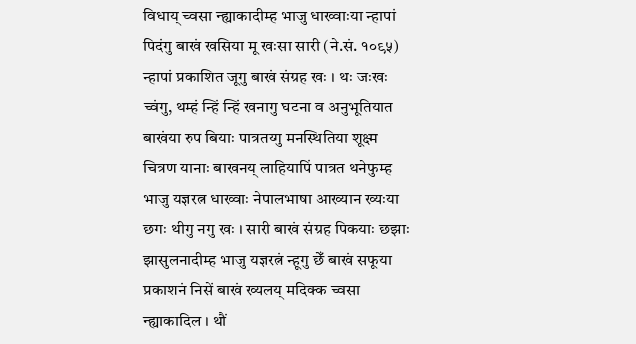विधाय् च्वसा न्ह्याकादीम्ह भाजु धाख्वाःया न्हापां पिदंगु बाखं खसिया मू खःसा सारी (ने.सं. १०९५) न्हापां प्रकाशित जूगु बाखं संग्रह खः । थः जःखः च्वंगु, थम्हं न्हिं न्हिं खनागु घटना व अनुभूतियात बाखंया रुप बियाः पात्रतय्गु मनस्थितिया शूक्ष्म चित्रण यानाः बाखनय् लाहियापिं पात्रत थनेफुम्ह भाजु यज्ञरत्न धाख्वाः नेपालभाषा आख्यान ख्यःया छगः थीगु नगु खः । सारी बाखं संग्रह पिकयाः छझाः झासुलनादीम्ह भाजु यज्ञरत्नं न्हूगु छेँ बाखं सफूया प्रकाशनं निसें बाखं ख्यलय् मदिक्क च्वसा न्ह्याकादिल । थौं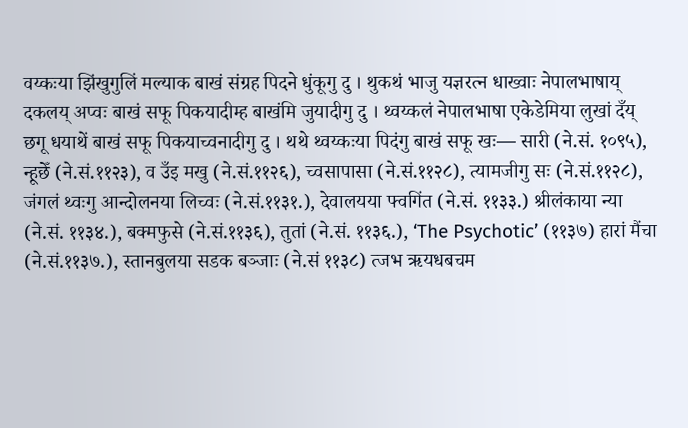वय्कःया झिंखुगुलिं मल्याक बाखं संग्रह पिदने धुंकूगु दु । थुकथं भाजु यज्ञरत्न धाख्वाः नेपालभाषाय् दकलय् अप्वः बाखं सफू पिकयादीम्ह बाखंमि जुयादीगु दु । थ्वय्कलं नेपालभाषा एकेडेमिया लुखां दँय् छगू धयाथें बाखं सफू पिकयाच्वनादीगु दु । थथे थ्वय्कःया पिदंगु बाखं सफू खः— सारी (ने.सं. १०९५), न्हूछेँ (ने.सं.११२३), व उँइ मखु (ने.सं.११२६), च्वसापासा (ने.सं.११२८), त्यामजीगु सः (ने.सं.११२८), जंगलं थ्वःगु आन्दोलनया लिच्वः (ने.सं.११३१.), देवालयया फ्वगिंत (ने.सं. ११३३.) श्रीलंकाया न्या (ने.सं. ११३४.), बक्मफुसे (ने.सं.११३६), तुतां (ने.सं. ११३६.), ‘The Psychotic’ (११३७) हारां मैंचा (ने.सं.११३७.), स्तानबुलया सडक बञ्जाः (ने.सं ११३८) त्जभ ऋयधबचम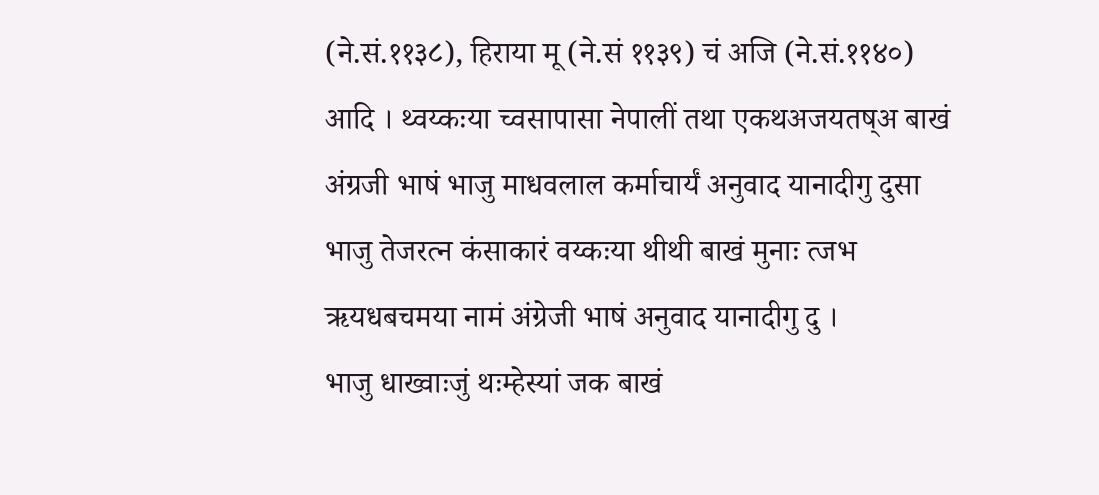(ने.सं.११३८), हिराया मू (ने.सं ११३९) चं अजि (ने.सं.११४०) आदि । थ्वय्कःया च्वसापासा नेपालीं तथा एकथअजयतष्अ बाखं अंग्रजी भाषं भाजु माधवलाल कर्माचार्यं अनुवाद यानादीगु दुसा भाजु तेजरत्न कंसाकारं वय्कःया थीथी बाखं मुनाः त्जभ ऋयधबचमया नामं अंग्रेजी भाषं अनुवाद यानादीगु दु ।
भाजु धाख्वाःजुं थःम्हेस्यां जक बाखं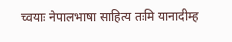च्वयाः नेपालभाषा साहित्य तःमि यानादीम्ह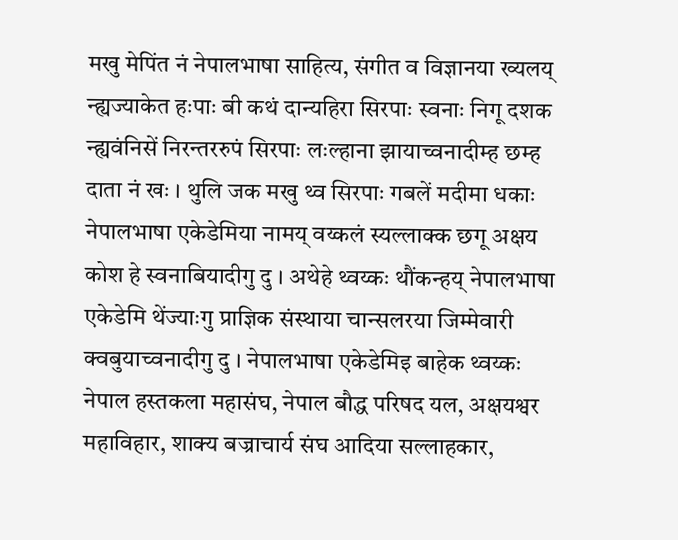मखु मेपिंत नं नेपालभाषा साहित्य, संगीत व विज्ञानया ख्यलय् न्ह्यज्याकेत हःपाः बी कथं दान्यहिरा सिरपाः स्वनाः निगू दशक न्ह्यवंनिसें निरन्तररुपं सिरपाः लःल्हाना झायाच्वनादीम्ह छम्ह दाता नं खः । थुलि जक मखु थ्व सिरपाः गबलें मदीमा धकाः नेपालभाषा एकेडेमिया नामय् वय्कलं स्यल्लाक्क छगू अक्षय कोश हे स्वनाबियादीगु दु । अथेहे थ्वय्कः थौंकन्हय् नेपालभाषा एकेडेमि थेंज्याःगु प्राज्ञिक संस्थाया चान्सलरया जिम्मेवारी क्वबुयाच्वनादीगु दु । नेपालभाषा एकेडेमिइ बाहेक थ्वय्कः नेपाल हस्तकला महासंघ, नेपाल बौद्ध परिषद यल, अक्षयश्वर महाविहार, शाक्य बज्राचार्य संघ आदिया सल्लाहकार,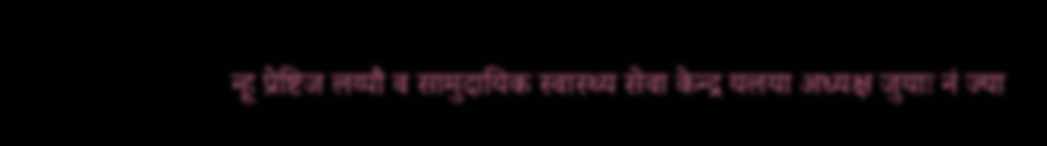न्हू प्रेष्टिज लय्पौ व सामुदायिक स्वास्थ्य सेवा केन्द्र यलया अध्यक्ष जुयाः नं ज्या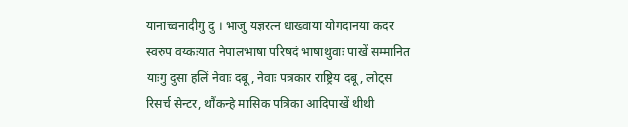यानाच्वनादीगु दु । भाजु यज्ञरत्न धाख्वाया योगदानया कदर स्वरुप वय्कःयात नेपालभाषा परिषदं भाषाथुवाः पाखें सम्मानित याःगु दुसा हलिं नेवाः दबू, नेवाः पत्रकार राष्ट्रिय दबू, लोट्स रिसर्च सेन्टर, थौंकन्हे मासिक पत्रिका आदिपाखें थीथी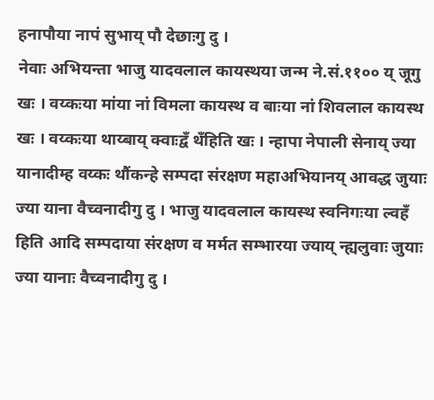हनापौया नापं सुभाय् पौ देछाःगु दु ।
नेवाः अभियन्ता भाजु यादवलाल कायस्थया जन्म ने.सं.११०० य् जूगु खः । वय्कःया मांया नां विमला कायस्थ व बाःया नां शिवलाल कायस्थ खः । वय्कःया थाय्बाय् क्वाःद्वँ थँहिति खः । न्हापा नेपाली सेनाय् ज्या यानादीम्ह वय्कः थौंकन्हे सम्पदा संरक्षण महाअभियानय् आवद्ध जुयाः ज्या याना वैच्वनादीगु दु । भाजु यादवलाल कायस्थ स्वनिगःया ल्वहँ हिति आदि सम्पदाया संरक्षण व मर्मत सम्भारया ज्याय् न्ह्यलुवाः जुयाः ज्या यानाः वैच्वनादीगु दु ।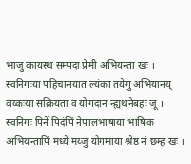भाजु कायस्थ सम्पदा प्रेमी अभियन्ता खः । स्वनिगःया पहिचानयात ल्यंका तयेगु अभियानय् वय्कःया सक्रियता व योगदान न्ह्यथनेबहः जू ।
स्वनिगः पिनें पिदंपिं नेपालभाषाया भाषिक अभियन्तापिं मध्ये मय्जु योगमाया श्रेष्ठ नं छम्ह खः ।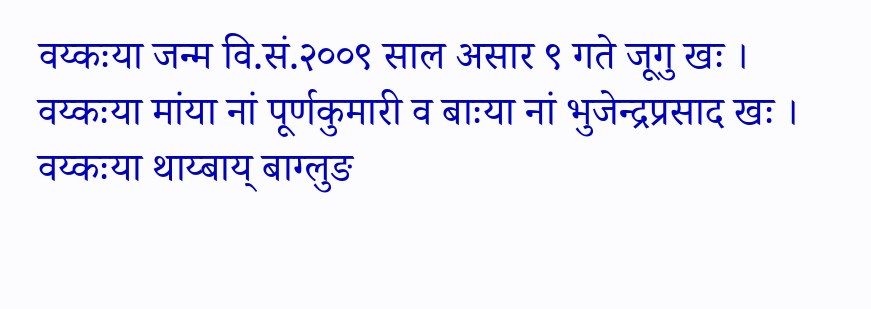वय्कःया जन्म वि.सं.२००९ साल असार ९ गते जूगु खः । वय्कःया मांया नां पूर्णकुमारी व बाःया नां भुजेन्द्रप्रसाद खः । वय्कःया थाय्बाय् बाग्लुङ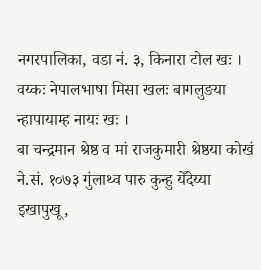नगरपालिका, वडा नं. ३, किनारा टोल खः । वय्कः नेपालभाषा मिसा खलः बागलुङया न्हापायाम्ह नायः खः ।
बा चन्द्रमान श्रेष्ठ व मां राजकुमारी श्रेष्ठया कोखं ने.सं. १०७३ गुंलाथ्व पारु कुन्हु येँदेय्या इखापुखू,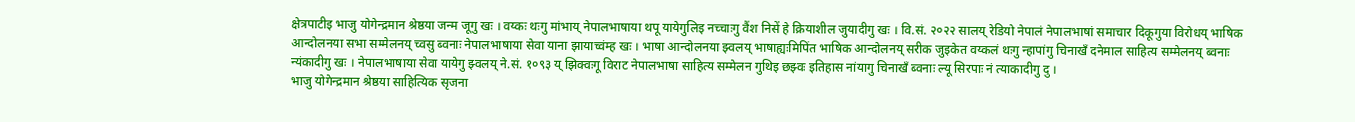क्षेत्रपाटीइ भाजु योगेन्द्रमान श्रेष्ठया जन्म जूगु खः । वय्कः थःगु मांभाय् नेपालभाषाया थपू यायेगुलिइ नच्चाःगु वैंश निसें हे क्रियाशील जुयादीगु खः । वि.सं. २०२२ सालय् रेडियो नेपालं नेपालभाषां समाचार दिकूगुया विरोधय् भाषिक आन्दोलनया सभा सम्मेलनय् च्वसु ब्वनाः नेपालभाषाया सेवा याना झायाच्वंम्ह खः । भाषा आन्दोलनया झ्वलय् भाषाह्यःमिपिंत भाषिक आन्दोलनय् सरीक जुइकेत वय्कलं थःगु न्हापांगु चिनाखँ दनेमाल साहित्य सम्मेलनय् ब्वनाः न्यंकादीगु खः । नेपालभाषाया सेवा यायेगु झ्वलय् ने.सं. १०९३ य् झिक्वःगू विराट नेपालभाषा साहित्य सम्मेलन गुथिइ छझ्वः इतिहास नांयागु चिनाखँ ब्वनाः ल्यू सिरपाः नं त्याकादीगु दु ।
भाजु योगेन्द्रमान श्रेष्ठया साहित्यिक सृजना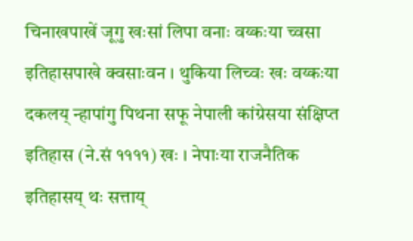चिनाखपाखें जूगु खःसां लिपा वनाः वय्कःया च्वसा इतिहासपाखे क्वसाःवन । थुकिया लिच्वः खः वय्कःया दकलय् न्हापांगु पिथना सफू नेपाली कांग्रेसया संक्षिप्त इतिहास (ने.सं ११११) खः । नेपाःया राजनैतिक इतिहासय् थः सत्ताय्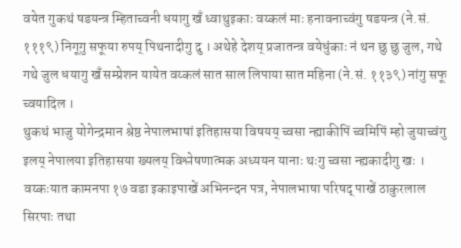वयेत गुकथं षडयन्त्र म्हिताच्वनी धयागु खँ ध्वाथुइकाः वय्कलं माः हनावनाच्वंगु षडयन्त्र (ने.सं. १११९) निगूगु सफूया रुपय् पिथनादीगु दु । अथेहे देशय् प्रजातन्त्र वयेधुंकाः नं थन छु छु जुल, गथे गथे जुल धयागु खँ सम्प्रेशन यायेत वय्कलं सात साल लिपाया सात महिना (ने.सं. ११३९) नांगु सफू च्वयादिल ।
थुकथं भाजु योगेन्द्रमान श्रेष्ठ नेपालभाषां इतिहासया विषयय् च्वसा न्ह्याकीपिं च्वमिपिं म्हो जुयाच्वंगु इलय् नेपालया इतिहासया ख्यलय् विश्लेषणात्मक अध्ययन यानाः थःगु च्वसा न्ह्यकादीगु खः । वय्कःयात कामनपा १७ वडा इकाइपाखें अभिनन्दन पत्र, नेपालभाषा परिषद् पाखें ठाकुरलाल सिरपाः तथा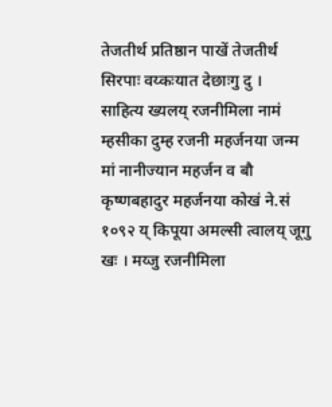तेजतीर्थ प्रतिष्ठान पाखें तेजतीर्थ सिरपाः वय्कःयात देछाःगु दु ।
साहित्य ख्यलय् रजनीमिला नामं म्हसीका दुम्ह रजनी महर्जनया जन्म मां नानीज्यान महर्जन व बौ कृष्णबहादुर महर्जनया कोखं ने.सं १०९२ य् किपूया अमल्सी त्वालय् जूगु खः । मय्जु रजनीमिला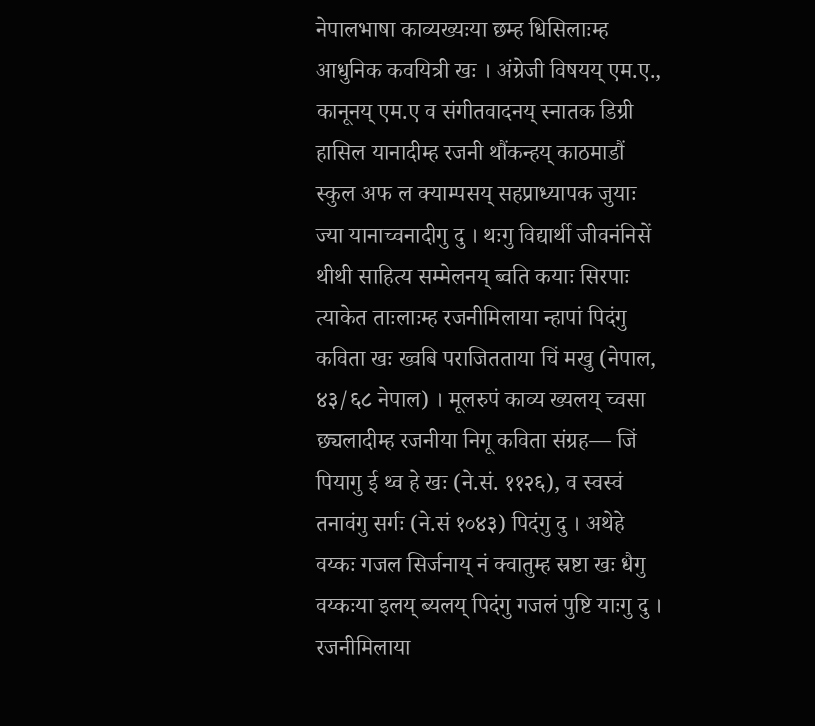नेपालभाषा काव्यख्यःया छम्ह धिसिलाःम्ह आधुनिक कवयित्री खः । अंग्रेजी विषयय् एम.ए., कानूनय् एम.ए व संगीतवादनय् स्नातक डिग्री हासिल यानादीम्ह रजनी थौंकन्हय् काठमाडौं स्कुल अफ ल क्याम्पसय् सहप्राध्यापक जुयाः ज्या यानाच्वनादीगु दु । थःगु विद्यार्थी जीवनंनिसें थीथी साहित्य सम्मेलनय् ब्वति कयाः सिरपाः त्याकेत ताःलाःम्ह रजनीमिलाया न्हापां पिदंगु कविता खः ख्वबि पराजितताया चिं मखु (नेपाल, ४३/६८ नेपाल) । मूलरुपं काव्य ख्यलय् च्वसा छ्यलादीम्ह रजनीया निगू कविता संग्रह— जिं पियागु ई थ्व हे खः (ने.सं. ११२६), व स्वस्वं तनावंगु सर्गः (ने.सं १०४३) पिदंगु दु । अथेहे वय्कः गजल सिर्जनाय् नं क्वातुम्ह स्रष्टा खः धैगु वय्कःया इलय् ब्यलय् पिदंगु गजलं पुष्टि याःगु दु । रजनीमिलाया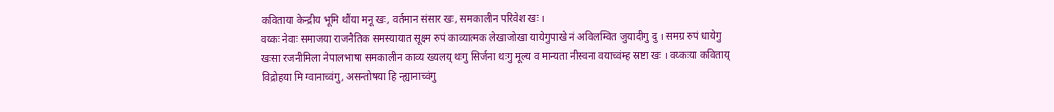कविताया केन्द्रीय भूमि थौंया मनू खः, वर्तमान संसार खः, समकालीन परिवेश खः ।
वय्कः नेवाः समाजया राजनैतिक समस्यायात सूक्ष्म रुपं काव्यात्मक लेखाजोखा यायेगुपाखे नं अविलम्वित जुयादीगु दु । समग्र रुपं धायेगु खःसा रजनीमिला नेपालभाषा समकालीन काव्य ख्यलय् थःगु सिर्जना थःगु मूल्य व मान्यता नीस्वना वयाच्वंम्ह स्रष्टा खः । वय्कःया कविताय् विद्रोहया मि ग्वानाच्वंगु, असन्तोषया हि न्ह्यानाच्वंगु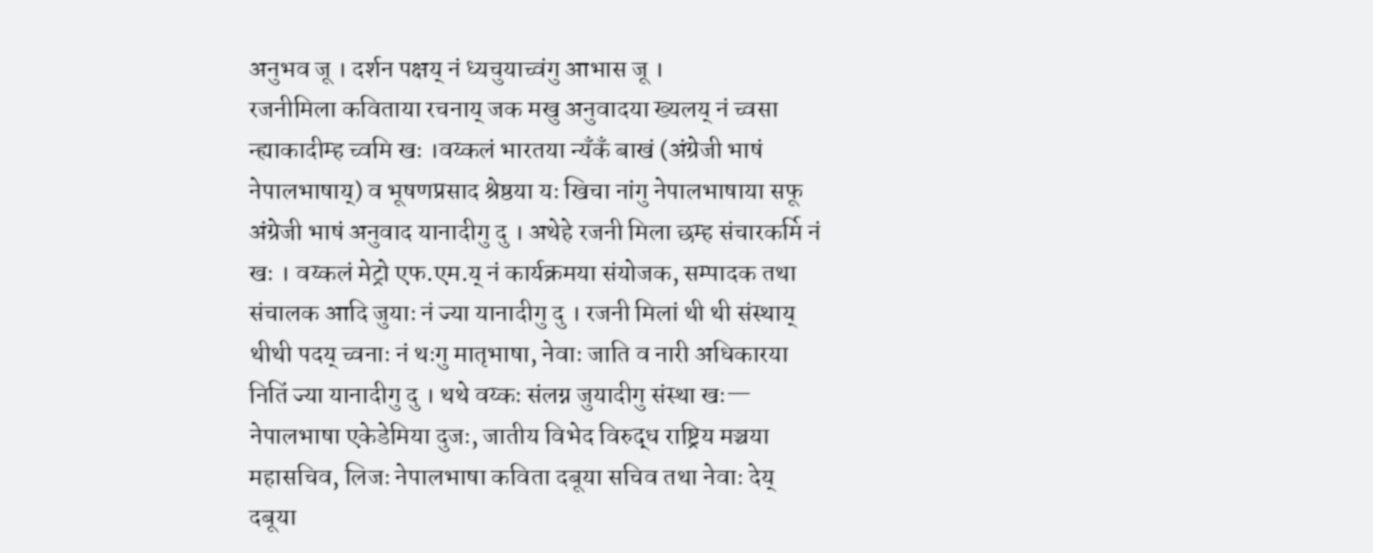अनुभव जू । दर्शन पक्षय् नं ध्यचुयाच्वंगु आभास जू ।
रजनीमिला कविताया रचनाय् जक मखु अनुवादया ख्यलय् नं च्वसा न्ह्याकादीम्ह च्वमि खः ।वय्कलं भारतया न्यँकँ बाखं (अंग्रेजी भाषं नेपालभाषाय्) व भूषणप्रसाद श्रेष्ठया यः खिचा नांगु नेपालभाषाया सफू अंग्रेजी भाषं अनुवाद यानादीगु दु । अथेहे रजनी मिला छम्ह संचारकर्मि नं खः । वय्कलं मेट्रो एफ.एम.य् नं कार्यक्रमया संयोजक, सम्पादक तथा संचालक आदि जुयाः नं ज्या यानादीगु दु । रजनी मिलां थी थी संस्थाय् थीथी पदय् च्वनाः नं थःगु मातृभाषा, नेवाः जाति व नारी अधिकारया नितिं ज्या यानादीगु दु । थथे वय्कः संलग्न जुयादीगु संस्था खः— नेपालभाषा एकेडेमिया दुजः, जातीय विभेद विरुद्ध राष्ट्रिय मञ्चया महासचिव, लिजः नेपालभाषा कविता दबूया सचिव तथा नेवाः देय् दबूया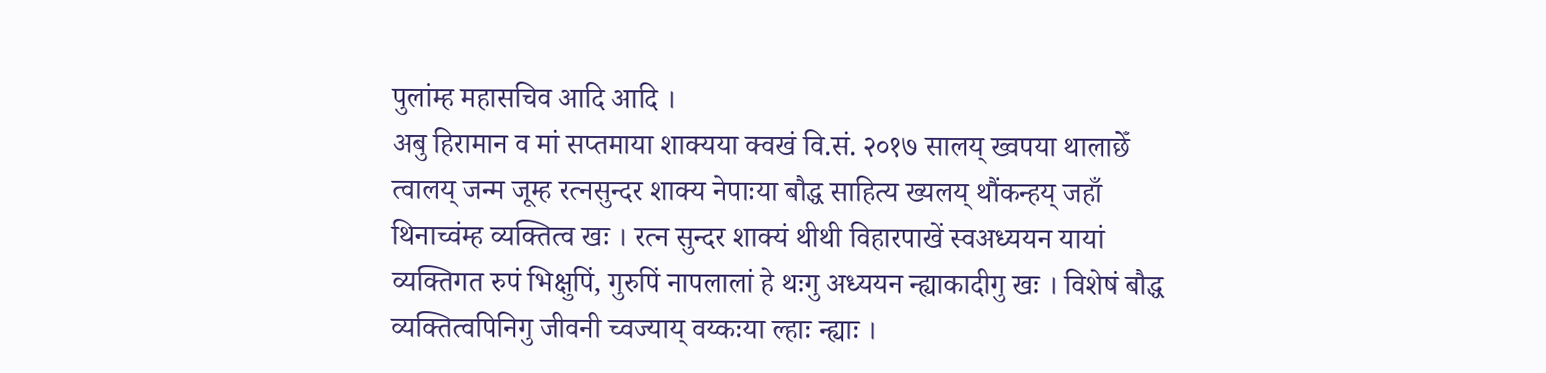पुलांम्ह महासचिव आदि आदि ।
अबु हिरामान व मां सप्तमाया शाक्यया क्वखं वि.सं. २०१७ सालय् ख्वपया थालाछेँ त्वालय् जन्म जूम्ह रत्नसुन्दर शाक्य नेपाःया बौद्ध साहित्य ख्यलय् थौंकन्हय् जहाँ थिनाच्वंम्ह व्यक्तित्व खः । रत्न सुन्दर शाक्यं थीथी विहारपाखें स्वअध्ययन यायां व्यक्तिगत रुपं भिक्षुपिं, गुरुपिं नापलालां हे थःगु अध्ययन न्ह्याकादीगु खः । विशेषं बौद्ध व्यक्तित्वपिनिगु जीवनी च्वज्याय् वय्कःया ल्हाः न्ह्याः ।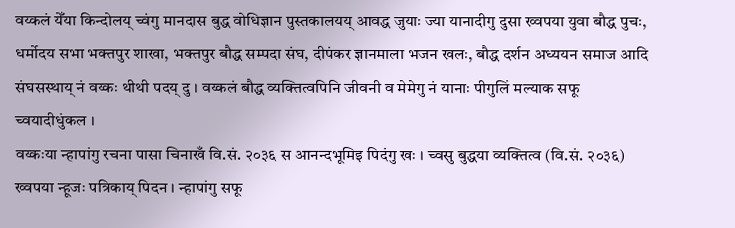वय्कलं येँया किन्दोलय् च्वंगु मानदास बुद्ध वोधिज्ञान पुस्तकालयय् आवद्ध जुयाः ज्या यानादीगु दुसा ख्वपया युवा बौद्ध पुचः, धर्मोदय सभा भक्तपुर शाखा, भक्तपुर बौद्ध सम्पदा संघ, दीपंकर ज्ञानमाला भजन खलः, बौद्ध दर्शन अध्ययन समाज आदि संघसस्थाय् नं वय्कः थीथी पदय् दु । वय्कलं बौद्ध व्यक्तित्वपिनि जीवनी व मेमेगु नं यानाः पीगुलिं मल्याक सफू च्वयादीधुंकल ।
वय्कःया न्हापांगु रचना पासा चिनाखँ वि.सं. २०३६ स आनन्दभूमिइ पिदंगु खः । च्वसु बुद्धया व्यक्तित्व (वि.सं. २०३६) ख्वपया न्हूजः पत्रिकाय् पिदन । न्हापांगु सफू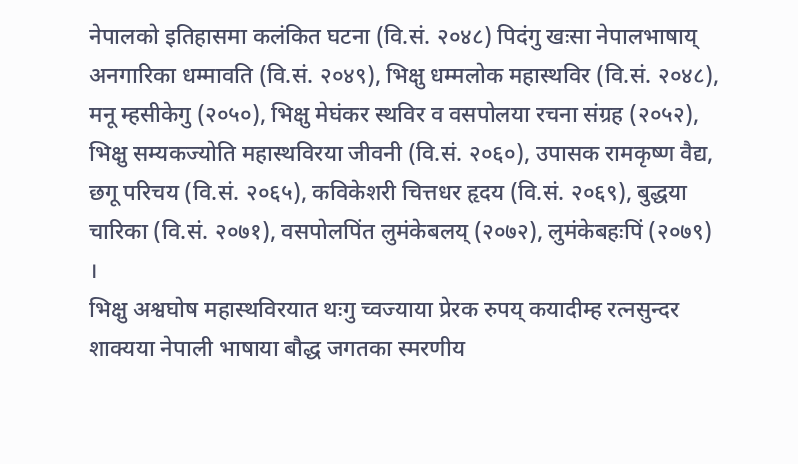नेपालको इतिहासमा कलंकित घटना (वि.सं. २०४८) पिदंगु खःसा नेपालभाषाय् अनगारिका धम्मावति (वि.सं. २०४९), भिक्षु धम्मलोक महास्थविर (वि.सं. २०४८), मनू म्हसीकेगु (२०५०), भिक्षु मेघंकर स्थविर व वसपोलया रचना संग्रह (२०५२), भिक्षु सम्यकज्योति महास्थविरया जीवनी (वि.सं. २०६०), उपासक रामकृष्ण वैद्य, छगू परिचय (वि.सं. २०६५), कविकेशरी चित्तधर हृदय (वि.सं. २०६९), बुद्धया चारिका (वि.सं. २०७१), वसपोलपिंत लुमंकेबलय् (२०७२), लुमंकेबहःपिं (२०७९) ।
भिक्षु अश्वघोष महास्थविरयात थःगु च्वज्याया प्रेरक रुपय् कयादीम्ह रत्नसुन्दर शाक्यया नेपाली भाषाया बौद्ध जगतका स्मरणीय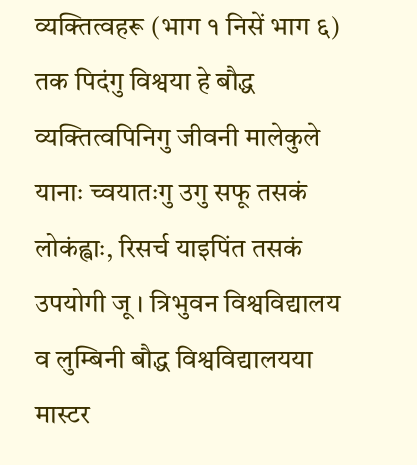व्यक्तित्वहरू (भाग १ निसें भाग ६) तक पिदंगु विश्वया हे बौद्ध व्यक्तित्वपिनिगु जीवनी मालेकुले यानाः च्वयातःगु उगु सफू तसकं लोकंह्वाः, रिसर्च याइपिंत तसकं उपयोगी जू । त्रिभुवन विश्वविद्यालय व लुम्बिनी बौद्ध विश्वविद्यालयया मास्टर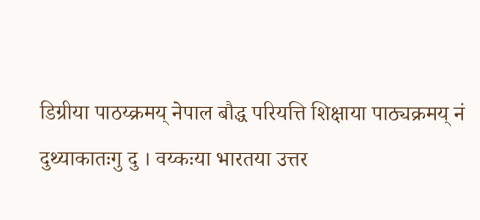डिग्रीया पाठय्क्रमय् नेपाल बौद्ध परियत्ति शिक्षाया पाठ्यक्रमय् नं दुथ्याकातःगु दु । वय्कःया भारतया उत्तर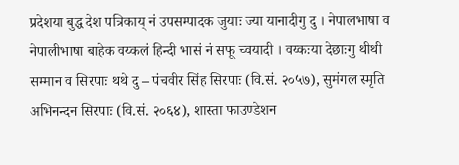प्रदेशया बुद्ध देश पत्रिकाय् नं उपसम्पादक जुयाः ज्या यानादीगु दु । नेपालभाषा व नेपालीभाषा बाहेक वय्कलं हिन्दी भासं नं सफू च्वयादी । वय्कःया देछाःगु थीथी सम्मान व सिरपाः थथे दु – पंचवीर सिंह सिरपाः (वि.सं. २०५७), सुमंगल स्मृति अभिनन्दन सिरपाः (वि.सं. २०६४), शास्ता फाउण्डेशन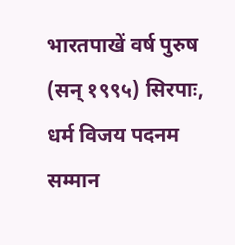भारतपाखें वर्ष पुरुष (सन् १९९५) सिरपाः, धर्म विजय पदनम सम्मान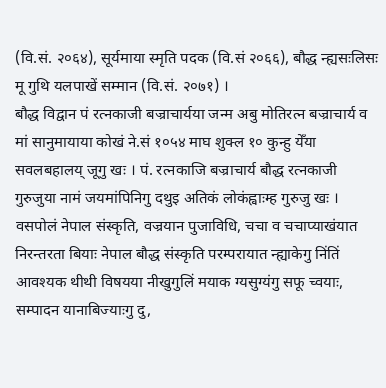(वि.सं. २०६४), सूर्यमाया स्मृति पदक (वि.सं २०६६), बौद्ध न्ह्यसःलिसः मू गुथि यलपाखें सम्मान (वि.सं. २०७१) ।
बौद्ध विद्वान पं रत्नकाजी बज्राचार्यया जन्म अबु मोतिरत्न बज्राचार्य व मां सानुमायाया कोखं ने.सं १०५४ माघ शुक्ल १० कुन्हु येँया सवलबहालय् जूगु खः । पं. रत्नकाजि बज्राचार्य बौद्ध रत्नकाजी गुरुजुया नामं जयमांपिनिगु दथुइ अतिकं लोकंह्वाःम्ह गुरुजु खः । वसपोलं नेपाल संस्कृति, वज्रयान पुजाविधि, चचा व चचाप्याखंयात निरन्तरता बियाः नेपाल बौद्ध संस्कृति परम्परायात न्ह्याकेगु निंतिं आवश्यक थीथी विषयया नीखुगुलिं मयाक ग्यसुग्यंगु सफू च्वयाः, सम्पादन यानाबिज्याःगु दु,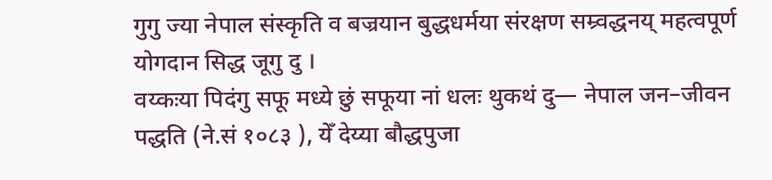गुगु ज्या नेपाल संस्कृति व बज्रयान बुद्धधर्मया संरक्षण सम्र्वद्धनय् महत्वपूर्ण योगदान सिद्ध जूगु दु ।
वय्कःया पिदंगु सफू मध्ये छुं सफूया नां धलः थुकथं दु— नेपाल जन–जीवन पद्धति (ने.सं १०८३ ), येँ देय्या बौद्धपुजा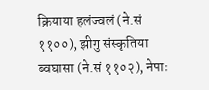क्रियाया हलंज्वलं (ने.सं ११००), झीगु संस्कृतिया ब्वघासा (ने.सं ११०२), नेपाः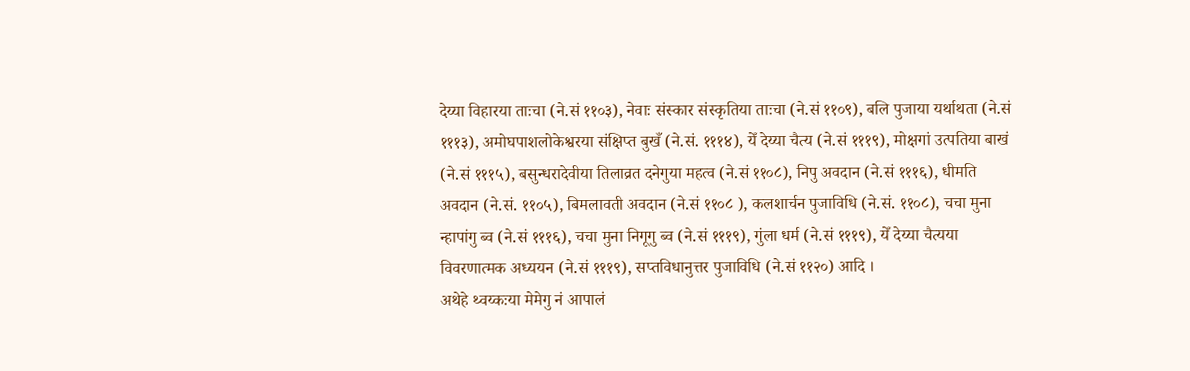देय्या विहारया ताःचा (ने.सं ११०३), नेवाः संस्कार संस्कृतिया ताःचा (ने.सं ११०९), बलि पुजाया यर्थाथता (ने.सं १११३), अमोघपाशलोकेश्वरया संक्षिप्त बुखँ (ने.सं. १११४), येँ देय्या चैत्य (ने.सं १११९), मोक्षगां उत्पतिया बाखं (ने.सं १११५), बसुन्धरादेवीया तिलाव्रत दनेगुया महत्व (ने.सं ११०८), निपु अवदान (ने.सं १११६), धीमति अवदान (ने.सं. ११०५), बिमलावती अवदान (ने.सं ११०८ ), कलशार्चन पुजाविधि (ने.सं. ११०८), चचा मुना न्हापांगु ब्व (ने.सं १११६), चचा मुना निगूगु ब्व (ने.सं १११९), गुंला धर्म (ने.सं १११९), येँ देय्या चैत्यया विवरणात्मक अध्ययन (ने.सं १११९), सप्तविधानुत्तर पुजाविधि (ने.सं ११२०) आदि ।
अथेहे थ्वय्कःया मेमेगु नं आपालं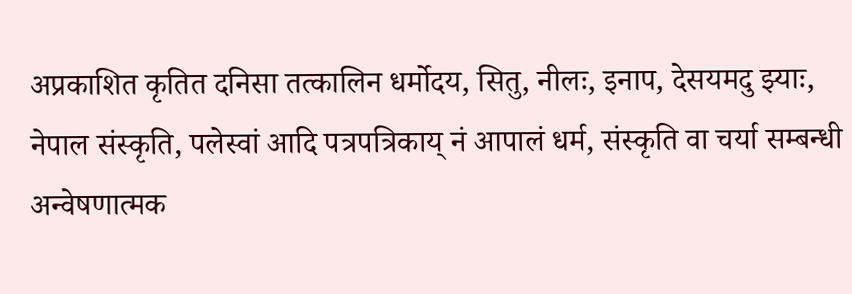अप्रकाशित कृतित दनिसा तत्कालिन धर्मोदय, सितु, नीलः, इनाप, देसयमदु झ्याः, नेपाल संस्कृति, पलेस्वां आदि पत्रपत्रिकाय् नं आपालं धर्म, संस्कृति वा चर्या सम्बन्धी अन्वेषणात्मक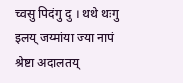च्वसु पिदंगु दु । थथे थःगु इलय् जय्मांया ज्या नापं श्रेष्टा अदालतय्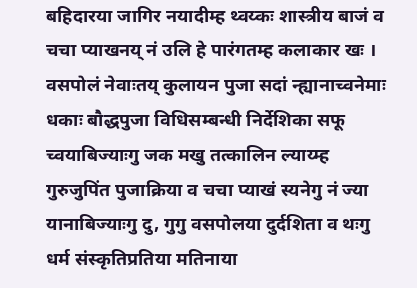बहिदारया जागिर नयादीम्ह थ्वय्कः शास्त्रीय बाजं व चचा प्याखनय् नं उलि हे पारंगतम्ह कलाकार खः । वसपोलं नेवाःतय् कुलायन पुजा सदां न्ह्यानाच्वनेमाः धकाः बौद्धपुजा विधिसम्बन्धी निर्देशिका सफू च्वयाबिज्याःगु जक मखु तत्कालिन ल्याय्म्ह गुरुजुपिंत पुजाक्रिया व चचा प्याखं स्यनेगु नं ज्या यानाबिज्याःगु दु, गुगु वसपोलया दुर्दशिता व थःगु धर्म संस्कृतिप्रतिया मतिनाया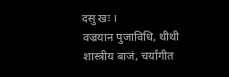दसु खः ।
वज्रयान पुजाविधि, थीथी शास्त्रीय बाजं, चर्यागीत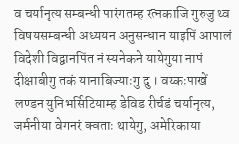व चर्यानृत्य सम्बन्धी पारंगतम्ह रत्नकाजि गुरुजु थ्व विषयसम्बन्धी अध्ययन अनुसन्धान याइपिं आपालं विदेशी विद्वानपिंत नं स्यनेकने यायेगुया नापं दीक्षाबीगु तकं यानाबिज्याःगु दु । वय्कःपाखें लण्डन युनिभर्सिटियाम्ह डेविड रीर्चडं चर्यानृत्य, जर्मनीया वेगनरं क्वताः थायेगु, अमेरिकाया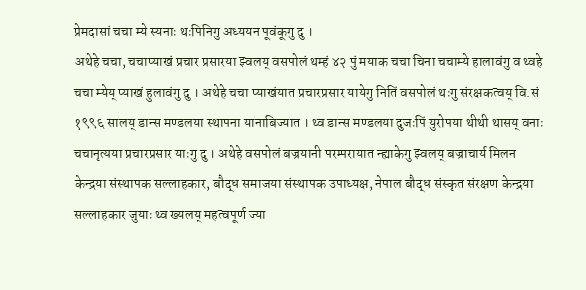प्रेमदासां चचा म्ये स्यनाः थःपिनिगु अध्ययन पूवंकूगु दु ।
अथेहे चचा, चचाप्याखं प्रचार प्रसारया झ्वलय् वसपोलं थम्हं ४२ पुं मयाक चचा चिना चचाम्ये हालावंगु व थ्वहे चचा म्येय् प्याखं हुलावंगु दु । अथेहे चचा प्याखंयात प्रचारप्रसार यायेगु नितिं वसपोलं थःगु संरक्षकत्वय् वि.सं १९९६ सालय् डान्स मण्डलया स्थापना यानाबिज्यात । थ्व डान्स मण्डलया दुजःपिं युरोपया थीथी थासय् वनाः चचानृत्यया प्रचारप्रसार याःगु दु । अथेहे वसपोलं बज्रयानी परम्परायात न्ह्याकेगु झ्वलय् बज्राचार्य मिलन केन्द्रया संस्थापक सल्लाहकार, बौद्ध समाजया संस्थापक उपाध्यक्ष, नेपाल बौद्ध संस्कृत संरक्षण केन्द्रया सल्लाहकार जुयाः थ्व ख्यलय् महत्वपूर्ण ज्या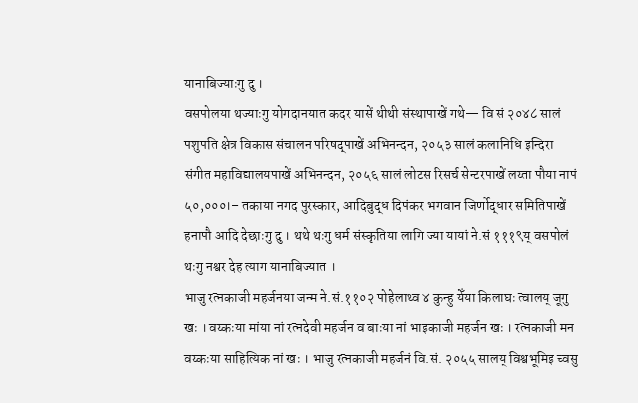यानाबिज्याःगु दु ।
वसपोलया थज्याःगु योगदानयात कदर यासें थीथी संस्थापाखें गथे— वि सं २०४८ सालं पशुपति क्षेत्र विकास संचालन परिषद्पाखें अभिनन्दन, २०५३ सालं कलानिधि इन्दिरा संगीत महाविद्यालयपाखें अभिनन्दन, २०५६ सालं लोटस रिसर्च सेन्टरपाखें लय्ता पौया नापं ५०,०००।– तकाया नगद पुरस्कार, आदिबुद्ध दिपंकर भगवान जिर्णोद्धार समितिपाखें हनापौ आदि देछाःगु दु । थथे थःगु धर्म संस्कृतिया लागि ज्या यायां ने.सं १११९य् वसपोलं थःगु नश्वर देह त्याग यानाबिज्यात ।
भाजु रत्नकाजी महर्जनया जन्म ने.सं.११०२ पोहेलाथ्व ४ कुन्हु येँया किलाघः त्वालय् जूगु खः । वय्कःया मांया नां रत्नदेवी महर्जन व बाःया नां भाइकाजी महर्जन खः । रत्नकाजी मन वय्कःया साहित्यिक नां खः । भाजु रत्नकाजी महर्जनं वि.सं. २०५५ सालय् विश्वभूमिइ च्वसु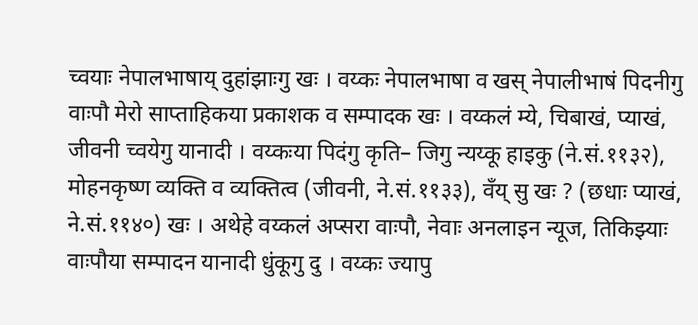च्वयाः नेपालभाषाय् दुहांझाःगु खः । वय्कः नेपालभाषा व खस् नेपालीभाषं पिदनीगु वाःपौ मेरो साप्ताहिकया प्रकाशक व सम्पादक खः । वय्कलं म्ये, चिबाखं, प्याखं, जीवनी च्वयेगु यानादी । वय्कःया पिदंगु कृति– जिगु न्यय्कू हाइकु (ने.सं.११३२), मोहनकृष्ण व्यक्ति व व्यक्तित्व (जीवनी, ने.सं.११३३), वँय् सु खः ? (छधाः प्याखं, ने.सं.११४०) खः । अथेहे वय्कलं अप्सरा वाःपौ, नेवाः अनलाइन न्यूज, तिकिझ्याः वाःपौया सम्पादन यानादी धुंकूगु दु । वय्कः ज्यापु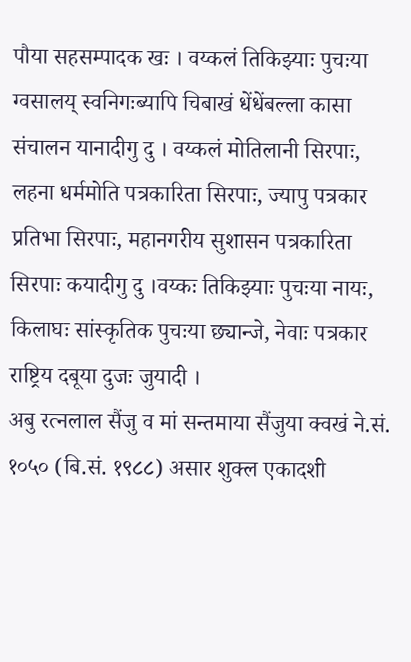पौया सहसम्पादक खः । वय्कलं तिकिझ्याः पुचःया ग्वसालय् स्वनिगःब्यापि चिबाखं धेंधेंबल्ला कासा संचालन यानादीगु दु । वय्कलं मोतिलानी सिरपाः, लहना धर्ममोति पत्रकारिता सिरपाः, ज्यापु पत्रकार प्रतिभा सिरपाः, महानगरीय सुशासन पत्रकारिता सिरपाः कयादीगु दु ।वय्कः तिकिझ्याः पुचःया नायः, किलाघः सांस्कृतिक पुचःया छ्यान्जे, नेवाः पत्रकार राष्ट्रिय दबूया दुजः जुयादी ।
अबु रत्नलाल सैंजु व मां सन्तमाया सैंजुया क्वखं ने.सं. १०५० (बि.सं. १९८८) असार शुक्ल एकादशी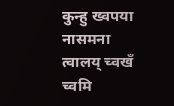कुन्हु ख्वपया नासमना त्वालय् च्वखँ च्वमि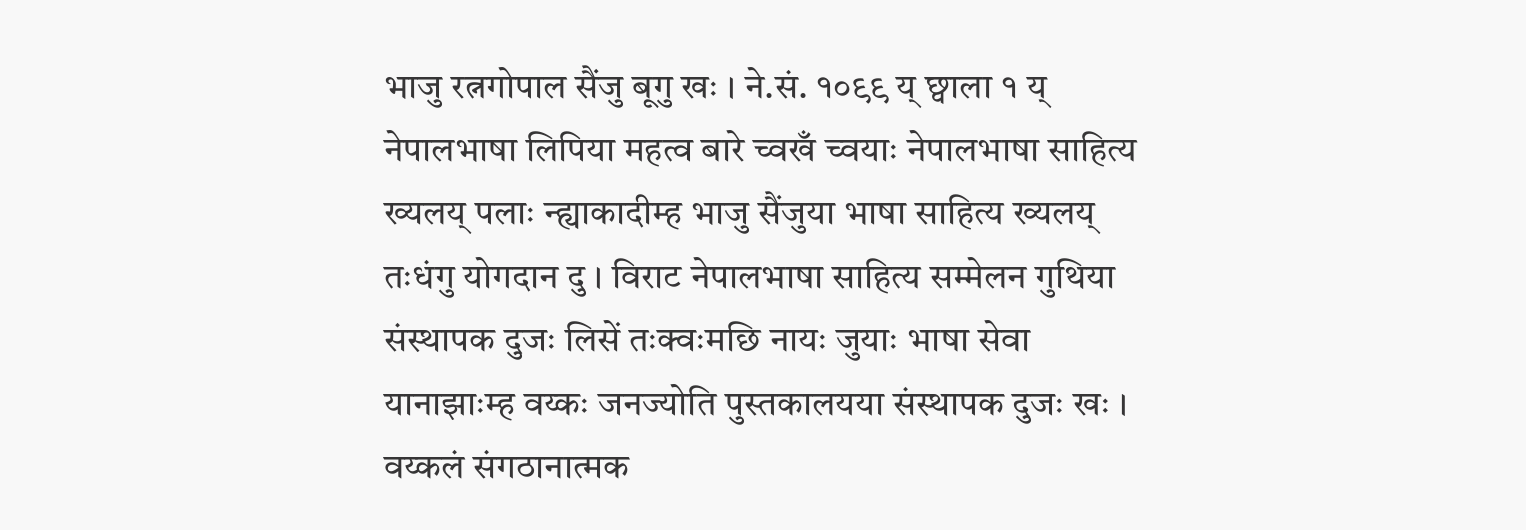भाजु रत्नगोपाल सैंजु बूगु खः । ने.सं. १०९९ य् छ्वाला १ य् नेपालभाषा लिपिया महत्व बारे च्वखँ च्वयाः नेपालभाषा साहित्य ख्यलय् पलाः न्ह्याकादीम्ह भाजु सैंजुया भाषा साहित्य ख्यलय् तःधंगु योगदान दु । विराट नेपालभाषा साहित्य सम्मेलन गुथिया संस्थापक दुजः लिसें तःक्वःमछि नायः जुयाः भाषा सेवा यानाझाःम्ह वय्कः जनज्योति पुस्तकालयया संस्थापक दुजः खः । वय्कलं संगठानात्मक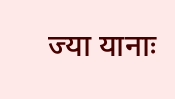ज्या यानाः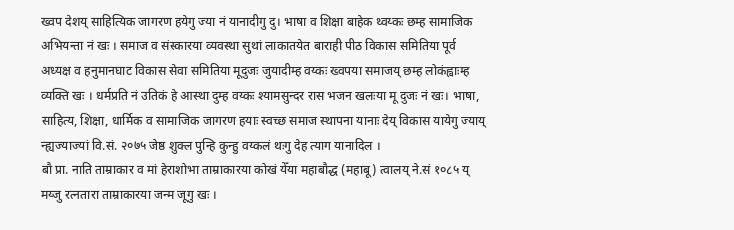ख्वप देशय् साहित्यिक जागरण हयेगु ज्या नं यानादीगु दु। भाषा व शिक्षा बाहेक थ्वय्कः छम्ह सामाजिक अभियन्ता नं खः । समाज व संस्कारया व्यवस्था सुथां लाकातयेत बाराही पीठ विकास समितिया पूर्व अध्यक्ष व हनुमानघाट विकास सेवा समितिया मूदुजः जुयादीम्ह वय्कः ख्वपया समाजय् छम्ह लोकंह्वाःम्ह व्यक्ति खः । धर्मप्रति नं उतिकं हे आस्था दुम्ह वय्कः श्यामसुन्दर रास भजन खलःया मू दुजः नं खः। भाषा, साहित्य, शिक्षा, धार्मिक व सामाजिक जागरण हयाः स्वच्छ समाज स्थापना यानाः देय् विकास यायेगु ज्याय् न्ह्यज्याज्यां वि.सं. २०७५ जेष्ठ शुक्ल पुन्हि कुन्हु वय्कलं थःगु देह त्याग यानादिल ।
बौ प्रा. नाति ताम्राकार व मां हेराशोभा ताम्राकारया कोखं येँया महाबौद्ध (महाबू) त्वालय् ने.सं १०८५ य् मय्जु रत्नतारा ताम्राकारया जन्म जूगु खः ।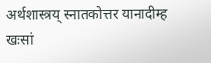अर्थशास्त्रय् स्नातकोत्तर यानादीम्ह खःसां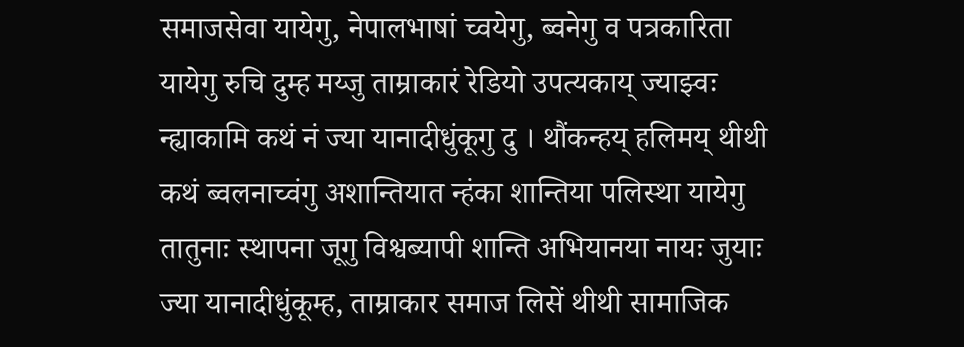समाजसेवा यायेगु, नेपालभाषां च्वयेगु, ब्वनेगु व पत्रकारिता यायेगु रुचि दुम्ह मय्जु ताम्राकारं रेडियो उपत्यकाय् ज्याझ्वः न्ह्याकामि कथं नं ज्या यानादीधुंकूगु दु । थौंकन्हय् हलिमय् थीथी कथं ब्वलनाच्वंगु अशान्तियात न्हंका शान्तिया पलिस्था यायेगु तातुनाः स्थापना जूगु विश्वब्यापी शान्ति अभियानया नायः जुयाः ज्या यानादीधुंकूम्ह, ताम्राकार समाज लिसें थीथी सामाजिक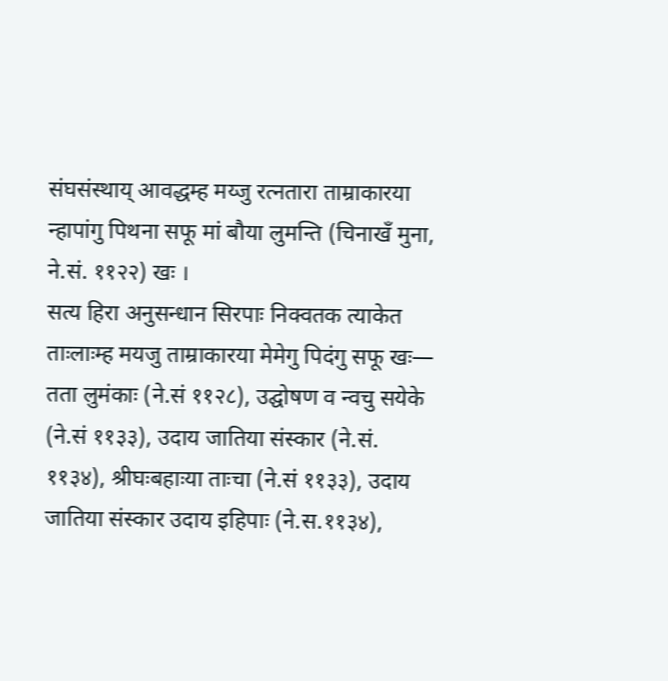संघसंस्थाय् आवद्धम्ह मय्जु रत्नतारा ताम्राकारया न्हापांगु पिथना सफू मां बौया लुमन्ति (चिनाखँ मुना, ने.सं. ११२२) खः ।
सत्य हिरा अनुसन्धान सिरपाः निक्वतक त्याकेत ताःलाःम्ह मयजु ताम्राकारया मेमेगु पिदंगु सफू खः— तता लुमंकाः (ने.सं ११२८), उद्घोषण व न्वचु सयेके (ने.सं ११३३), उदाय जातिया संस्कार (ने.सं. ११३४), श्रीघःबहाःया ताःचा (ने.सं ११३३), उदाय जातिया संस्कार उदाय इहिपाः (ने.स.११३४),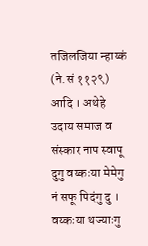तजिलजिया न्हाय्कं (ने.सं ११२९) आदि । अथेहे उदाय समाज व संस्कार नाप स्वापू दुगु वय्कःया मेमेगु नं सफू पिदंगु दु । वय्कःया थज्याःगु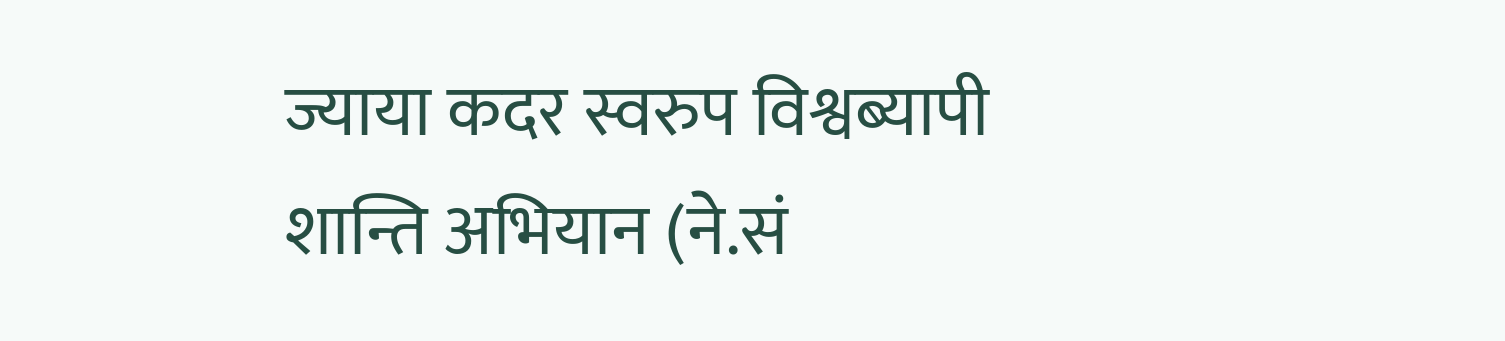ज्याया कदर स्वरुप विश्वब्यापी शान्ति अभियान (ने.सं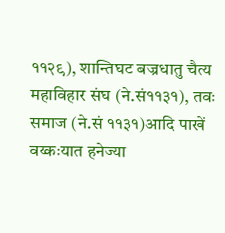११२९), शान्तिघट बज्रधातु चैत्य महाविहार संघ (ने.सं११३१), तवः समाज (ने.सं ११३१)आदि पाखें वय्कःयात हनेज्या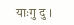याःगु दु ।